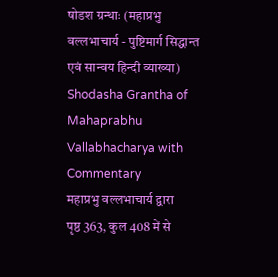षोडश ग्रन्थाः (महाप्रभु वल्लभाचार्य - पुष्टिमार्ग सिद्धान्त एवं सान्वय हिन्दी व्याख्या)
Shodasha Grantha of Mahaprabhu Vallabhacharya with Commentary
महाप्रभु वल्लभाचार्य द्वारा
पृष्ठ 363, कुल 408 में से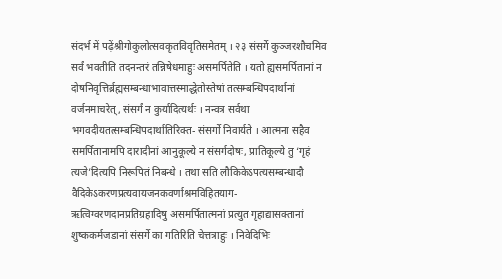संदर्भ में पढ़ेंश्रीगोकुलोत्सवकृतविवृतिसमेतम् । २३ संसर्गे कुञ्जरशौचमिव सर्वं भवतीति तदनन्तरं तन्निषेधमाहुः असमर्पितेति । यतो ह्यसमर्पितानां न दोषनिवृत्तिर्ब्रह्मसम्बन्धाभावात्तस्माद्धेतोस्तेषां तत्सम्बन्धिपदार्थानां वर्जनमाचरेत्, संसर्गं न कुर्यादित्यर्थः । नन्वत्र सर्वथा भगवदीयतत्सम्बन्धिपदार्थातिरिक्त- संसर्गो निवार्यते । आत्मना सहैव समर्पितानामपि दारादीनां आनुकूल्ये न संसर्गदोषः, प्रातिकूल्ये तु ‘गृहं त्यजे’दित्यपि निरूपितं निबन्धे । तथा सति लौकिकेऽपत्यसम्बन्धादौ वैदिकेऽकरणप्रत्यवायजनकवर्णाश्रमविहितयाग- ऋत्विग्वरणदानप्रतिग्रहादिषु असमर्पितात्मनां प्रत्युत गृहाद्यासक्तानां शुष्ककर्मजडानां संसर्गे का गतिरिति चेत्तत्राहुः । निवेदिभिः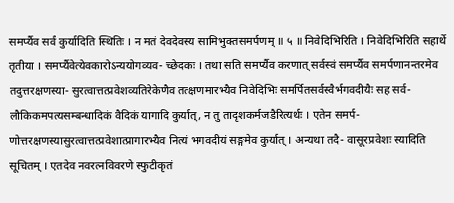समर्प्यैव सर्वं कुर्यादिति स्थितिः । न मतं देवदेवस्य सामिभुक्तसमर्पणम् ॥ ५ ॥ निवेदिभिरिति । निवेदिभिरिति सहार्थे तृतीया । समर्प्यैवेत्येवकारोऽन्ययोगव्यव- च्छेदकः । तथा सति समर्प्यैव करणात् सर्वस्वं समर्प्यैव समर्पणानन्तरमेव तदुत्तरक्षणस्या- सुरत्वात्तत्प्रवेशव्यतिरेकेणैव तत्क्षणमारभ्यैव निवेदिभिः समर्पितसर्वस्वैर्भगवदीयैः सह सर्व- लौकिकमपत्यसम्बन्धादिकं वैदिकं यागादि कुर्यात्, न तु तादृशकर्मजडैरित्यर्थः । एतेन समर्प- णोत्तरक्षणस्यासुरत्वात्तत्प्रवेशात्प्रागारभ्यैव नित्यं भगवदीयं सङ्गमेव कुर्यात् । अन्यथा तदै- वासूरप्रवेशः स्यादिति सूचितम् । एतदेव नवरत्नविवरणे स्फुटीकृतं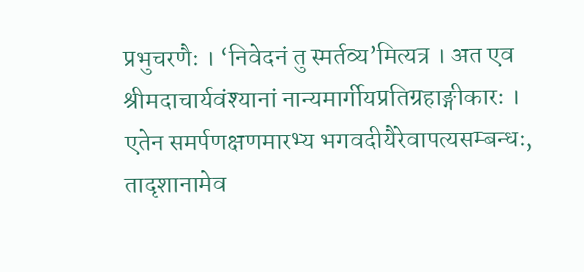प्रभुचरणैः । ‘निवेदनं तु स्मर्तव्य’मित्यत्र । अत एव श्रीमदाचार्यवंश्यानां नान्यमार्गीयप्रतिग्रहाङ्गीकारः । एतेन समर्पणक्षणमारभ्य भगवदीयैरेवापत्यसम्बन्धः, तादृशानामेव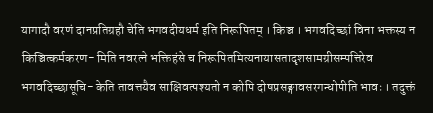यागादौ वरणं दानप्रतिग्रहौ चेति भगवदीयधर्म इति निरूपितम् । किञ्च । भगवदिच्छां विना भक्तस्य न किञ्चित्कर्मकरण- मिति नवरत्ने भक्तिहंसे च निरूपितमित्यनायासतादृशसामग्रीसम्पत्तिरेव भगवदिच्छासूचि- केति तावत्तयैव साक्षिवत्पश्यतो न कोपि दोषप्रसङ्गावसरगन्धोपीति भावः । तदुक्तं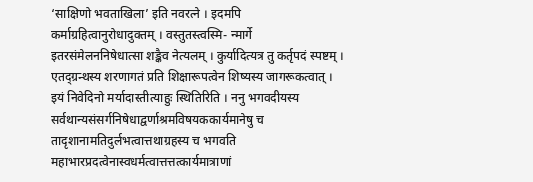‘साक्षिणो भवताखिला’ इति नवरत्ने । इदमपि कर्माग्रहित्वानुरोधादुक्तम् । वस्तुतस्त्वस्मि- न्मार्गे इतरसंमेलननिषेधात्सा शङ्कैव नेत्यलम् । कुर्यादित्यत्र तु कर्तृपदं स्पष्टम् । एतद्ग्रन्थस्य शरणागतं प्रति शिक्षारूपत्वेन शिष्यस्य जागरूकत्वात् । इयं निवेदिनो मर्यादास्तीत्याहुः स्थितिरिति । ननु भगवदीयस्य सर्वथान्यसंसर्गनिषेधाद्वर्णाश्रमविषयककार्यमानेषु च तादृशानामतिदुर्लभत्वात्तथाग्रहस्य च भगवति महाभारप्रदत्वेनास्वधर्मत्वात्तत्तत्कार्यमात्राणां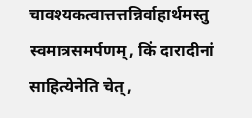चावश्यकत्वात्तत्तन्निर्वाहार्थमस्तु स्वमात्रसमर्पणम्, किं दारादीनां साहित्येनेति चेत्,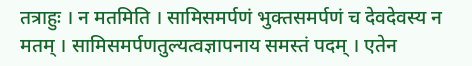तत्राहुः । न मतमिति । सामिसमर्पणं भुक्तसमर्पणं च देवदेवस्य न मतम् । सामिसमर्पणतुल्यत्वज्ञापनाय समस्तं पदम् । एतेन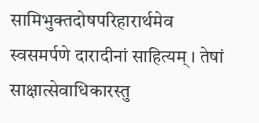सामिभुक्तदोषपरिहारार्थमेव स्वसमर्पणे दारादीनां साहित्यम् । तेषां साक्षात्सेवाधिकारस्तु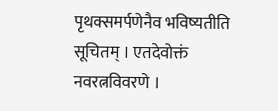पृथक्समर्पणेनैव भविष्यतीति सूचितम् । एतदेवोक्तं नवरत्नविवरणे ।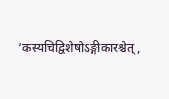‘कस्यचिद्विशेषोऽङ्गीकारश्चेत्,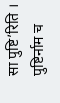सा पुष्टि’रिति । पुष्टिर्नाम च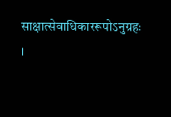साक्षात्सेवाधिकाररूपोऽनुग्रहः ।